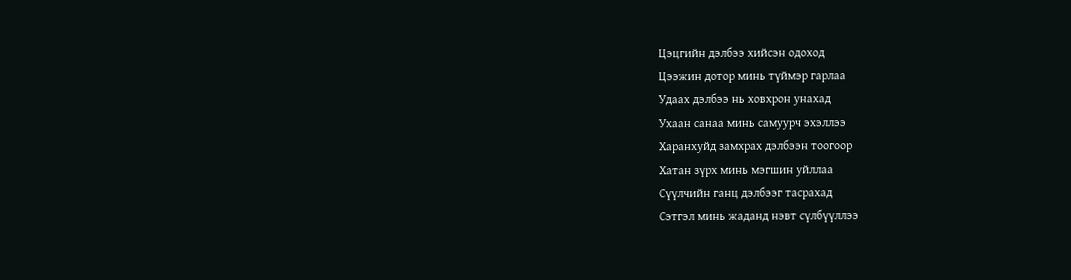Цэцгийн дэлбээ хийсэн одоход
Цээжин дотор минь түймэр гарлаа
Удаах дэлбээ нь ховхрон унахад
Ухаан санаа минь самуурч эхэллээ
Харанхуйд замхрах дэлбээн тоогоор
Хатан зүрх минь мэгшин уйллаа
Сүүлчийн ганц дэлбээг тасрахад
Сэтгэл минь жаданд нэвт сүлбүүллээ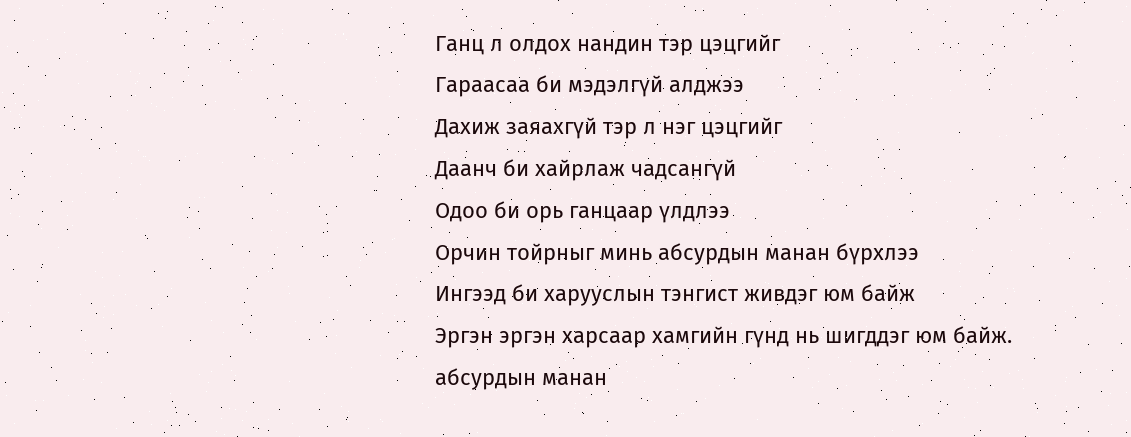Ганц л олдох нандин тэр цэцгийг
Гараасаа би мэдэлгүй алджээ
Дахиж заяахгүй тэр л нэг цэцгийг
Даанч би хайрлаж чадсангүй
Одоо би орь ганцаар үлдлээ
Орчин тойрныг минь абсурдын манан бүрхлээ
Ингээд би харууслын тэнгист живдэг юм байж
Эргэн эргэн харсаар хамгийн гүнд нь шигддэг юм байж.
абсурдын манан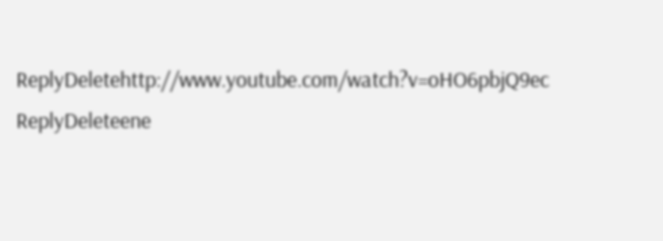ReplyDeletehttp://www.youtube.com/watch?v=oHO6pbjQ9ec
ReplyDeleteene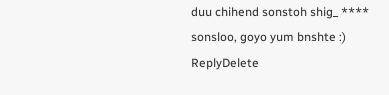duu chihend sonstoh shig_ ****
sonsloo, goyo yum bnshte :)
ReplyDelete